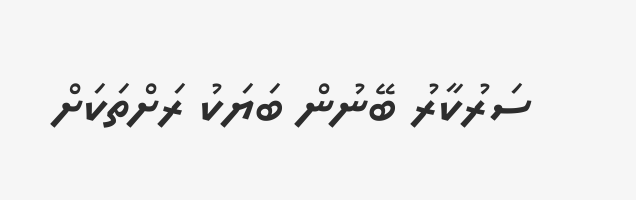ސަރުކާރު ބޭނުން ބަޔަކު ރަށްތަކަށް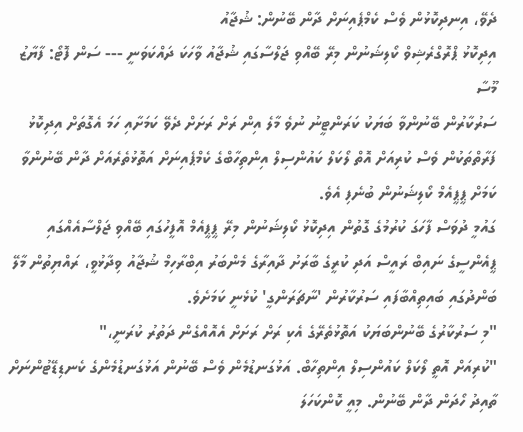ދެވޭ، އިނދިކޮޅުން ވެސް ކެމްޕެއިނަށް ދާން ބޭނުން: ޝުޖާއު
އިދިކޮޅު ޕްރޮގްރެޝިވް ކޯލިޝަނުން މިރޭ ބޭއްވި ޖަލްސާގައި ޝުޖާއު ވާހަކަ ދައްކަވަނީ --- ސަން ފޮޓޯ: ފާޔާޒު މޫސާ
ސަރުކާރުން ބޭނުންވާ ބަޔަކު ކަރަންޓީނު ނުވެ މާލެ އިން ރަށް ރަށަށް ދެވޭ ކަމަށާއި ހަމަ އެގޮތަށް އިދިކޮޅު ފަރާތްތަކުން ވެސް ކުރިއަށް އޮތް ލޯކަލް ކައުންސިލް އިންތިހާބްގެ ކެމްޕެއިނަށް އަތޮޅުތެރެއަށް ދާން ބޭނުންވާ ކަމަށް ޕީޕީއެމް ކޯލިޝަނުން ބުނެފި އެވެ.
ގައުމީ ދުވަސް ފާހަގަ ކުރުމުގެ ގޮތުން އިދިކޮޅު ކޯލިޝަނުން މިރޭ ޕީޕީއެމް އޮފީހުގައި ބޭއްވި ޖަލްސާއެއްގައި ޕީއެންސީގެ ނައިބް ރައީސް އަދި ކުރީގެ ބާރަށު ދާއިރާގެ މެންބަރު އިބްރާހިމް ޝުޖާއު ވިދާޅުވީ، ރައްޔިތުން މާލޭ ބަންދުގައި ބައިތިއްބާފައި ސަރުކާރުން 'ނާޗަރަންގީ' ކުޅެނީ ކަމަށެވެ.
"މި ސަރުކާރުގެ ބޭނުންބަޔަކު އަތޮޅުތެރޭގެ އެކި ރަށް ރަށަށް އެއޮއްގެން ދަތުރު ކުރަނީ،"
"ކުރިއަށް އޮތީ ލޯކަލް ކައުންސިލް އިންތިހާބް. އަޅުގަނޑުމެން ވެސް ބޭނުން އަޅުގަނޑުމެންގެ ކެނޑިޑޭޓުންނަށް ތާއިދު ހޯދަން ދާން ބޭނުން. މިއީ ކޮންކަހަލަ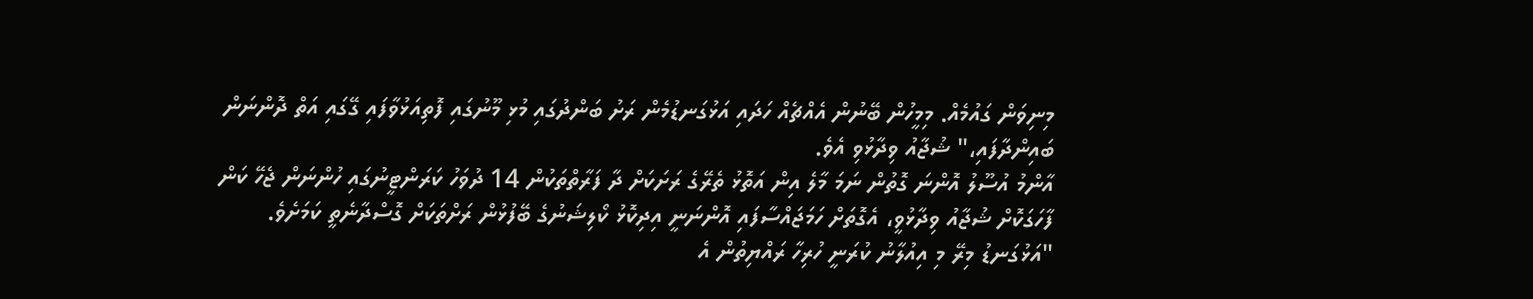މިނިވަން ގައުމެއް. މިމީހުން ބޭނުން އެއްޗެއް ހަދައި އަޅުގަނޑުމެން ރަށު ބަންދުގައި މުޅި މޫނުގައި ފޮތިއަޅުވާފައި ގޭގައި އަތް ދޮންނަން ބައިންދާފައި،" ޝުޖާއު ވިދާޅުވި އެވެ.
އާންމު އުސޫލު އޮންނަ ގޮތުން ނަމަ މާލެ އިން އަތޮޅު ތެރޭގެ ރަށަކަށް ދާ ފަރާތްތަކުން 14 ދުވަހު ކަރަންޓީނުގައި ހުންނަން ޖެހޭ ކަން ފާހަގަކޮށް ޝުޖާއު ވިދާޅުވީ، އެގޮތަށް ހަމަޖައްސާފައި އޮންނަނީ އިދިކޮޅު ކޯލިޝަނުގެ ބޭފުޅުން ރަށްތަކަށް ގޮސްދާނެތީ ކަމަށެވެ.
"އަޅުގަނޑު މިރޭ މި އިއުލާނު ކުރަނީ ހުރިހާ ރައްޔިތުން އެ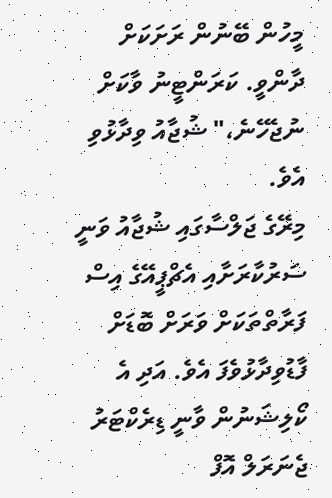މީހުން ބޭނުން ރަށަކަށް ދާންވީ. ކަރަންޓީނު ވާކަށް ނުޖެހޭނެ،" ޝުޖާއު ވިދާޅުވި އެވެ.
މިރޭގެ ޖަލްސާގައި ޝުޖާއު ވަނީ ސަރުކާރަށާއި އެޗްޕީއޭގެ އިސް ފަރާތްތަކަށް ވަރަށް ބޮޑަށް ފާޑުވިދާޅުވެފަ އެވެ. އަދި އެ ކޯލިޝަނުން ވާނީ ޑިރެކްޓަރު ޖެނަރަލް އޮފް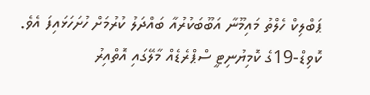ޕަބްލިކް ހެލްތު މައިމޫނާ އަބޫބަކުރުއާ ބައްދަލު ކުރުމަށް ހުށަހަޅައިފަ އެވެ.
ކޮވިޑް-19ގެ ކޮމިޔުނިޓީ ސްޕްރެޑެއް މާލޭގައި އޮތްއިރު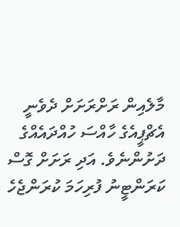މާލެއިން ރަށްރަށަށް ދެވެނީ އެޗްޕީއެގެ ހާއްސަ ހުއްދައެއްގެ ދަށުންނެވެ. އަދި ރަށަށް ގޮސް ކަރަންޓީނު ފުރިހަމަ ކުރަންޖެހެ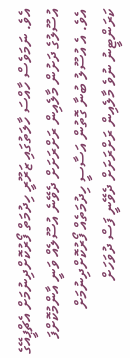އެވެ. ނަމަވެސް ހާއްސަ ހާލަތުގައި ޒަރޫރީ ހިދުމަތް ފޯރުކޮށްދިނުމަށް އެޗްޕީއޭގެ އުސޫލުގެ ދަށުން މާލެއިން ރަށްރަށަށް ދެވޭނެ އުސޫލެއް ވަނީ އާންމުކޮށްފަ އެވެ. އެ އުސޫލު ބުނާ ގޮތުން އަސާސީ ހިދުމަތެއް ފޯރުކޮށްދިނުމަށް ކަރަންޓީނު ނުވެ މާލެއިން ރަށްރަށަށް ދެވޭނީ ފަސް ދުވަހަށް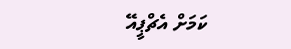ކަމަށް އެޗްޕީއޭ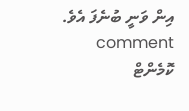އިން ވަނީ ބުނެފަ އެވެ.
comment ކޮމެންޓް